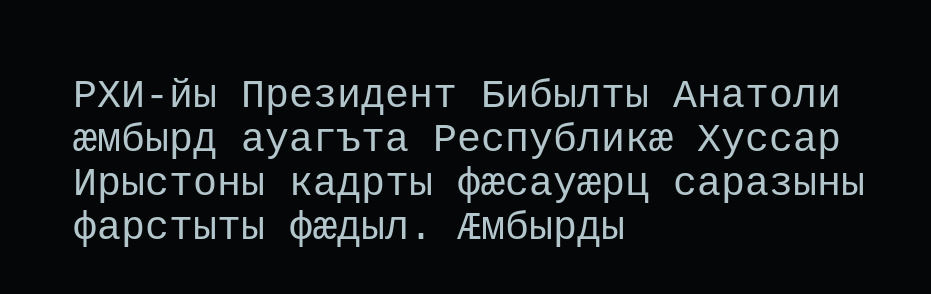РХИ-йы Президент Бибылты Анатоли æмбырд ауагъта Республикæ Хуссар Ирыстоны кадрты фæсауæрц саразыны фарстыты фæдыл. Æмбырды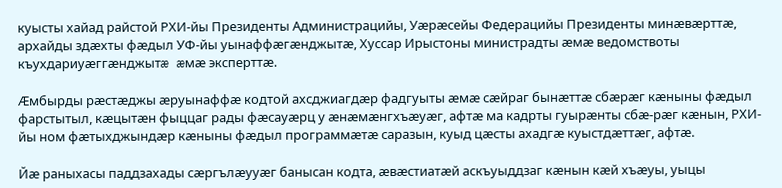куысты хайад райстой РХИ-йы Президенты Администрацийы, Уæрæсейы Федерацийы Президенты минæвæрттæ, архайды здæхты фæдыл УФ-йы уынаффæгæнджытæ, Хуссар Ирыстоны министрадты æмæ ведомствоты къухдариуæггæнджытæ æмæ эксперттæ.

Æмбырды рæстæджы æруынаффæ кодтой ахсджиагдæр фадгуыты æмæ сæйраг бынæттæ сбæрæг кæныны фæдыл фарстытыл, кæцытæн фыццаг рады фæсауæрц у æнæмæнгхъæуæг, афтæ ма кадрты гуырæнты сбæ-рæг кæнын, РХИ-йы ном фæтыхджындæр кæныны фæдыл программæтæ саразын, куыд цæсты ахадгæ куыстдæттæг, афтæ.

Йæ раныхасы паддзахады сæргълæууæг банысан кодта, æвæстиатæй аскъуыддзаг кæнын кæй хъæуы, уыцы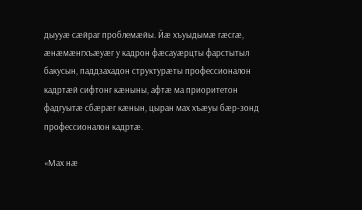дыууæ сæйраг проблемæйы. Йæ хъуыдымæ гæсгæ, æнæмæнгхъæуæг у кадрон фæсауæрцты фарстытыл бакусын, паддзахадон структурæты профессионалон кадртæй сифтонг кæныны, афтæ ма приоритетон фадгуытæ сбæрæг кæнын, цыран мах хъæуы бæр-зонд профессионалон кадртæ.

«Мах нæ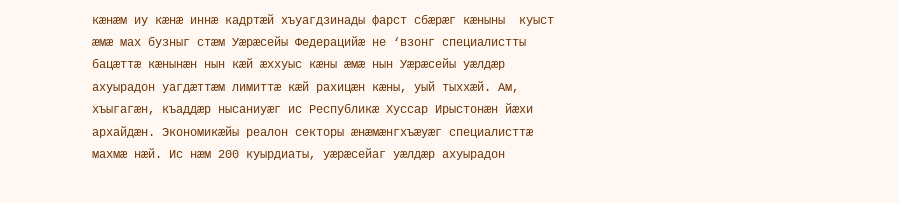кæнæм иу кæнæ иннæ кадртæй хъуагдзинады фарст сбæрæг кæныны  куыст æмæ мах бузныг стæм Уæрæсейы Федерацийæ не ‘взонг специалистты бацæттæ кæнынæн нын кæй æххуыс кæны æмæ нын Уæрæсейы уæлдæр ахуырадон уагдæттæм лимиттæ кæй рахицæн кæны, уый тыххæй. Ам, хъыгагæн, къаддæр нысаниуæг ис Республикæ Хуссар Ирыстонæн йæхи архайдæн. Экономикæйы реалон секторы æнæмæнгхъæуæг специалисттæ махмæ нæй. Ис нæм 200 куырдиаты, уæрæсейаг уæлдæр ахуырадон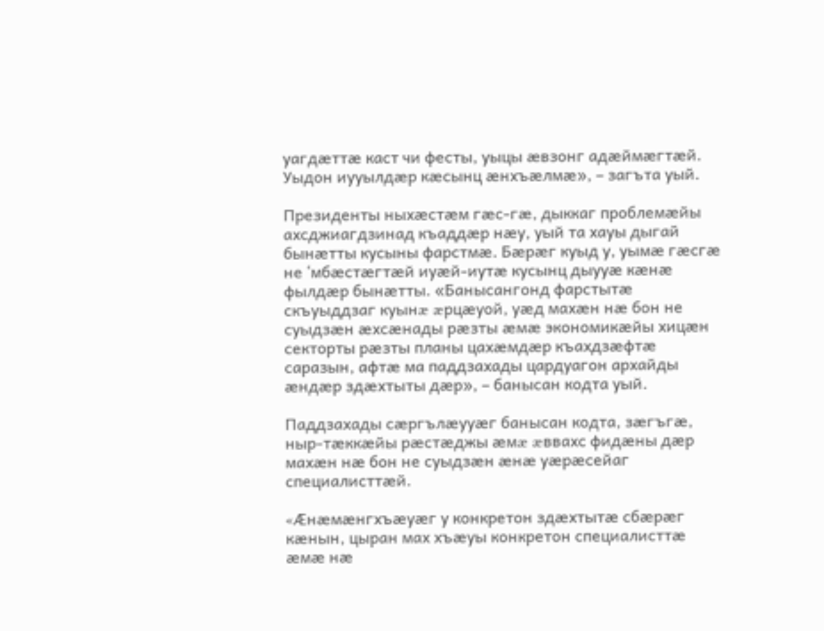уагдæттæ каст чи фесты, уыцы æвзонг адæймæгтæй. Уыдон иууылдæр кæсынц æнхъæлмæ», – загъта уый.

Президенты ныхæстæм гæс-гæ, дыккаг проблемæйы ахсджиагдзинад къаддæр нæу, уый та хауы дыгай бынæтты кусыны фарстмæ. Бæрæг куыд у, уымæ гæсгæ не ‘мбæстæгтæй иуæй-иутæ кусынц дыууæ кæнæ фылдæр бынæтты. «Банысангонд фарстытæ скъуыддзаг куынæ æрцæуой, уæд махæн нæ бон не суыдзæн æхсæнады рæзты æмæ экономикæйы хицæн секторты рæзты планы цахæмдæр къахдзæфтæ саразын, афтæ ма паддзахады цардуагон архайды æндæр здæхтыты дæр», – банысан кодта уый.

Паддзахады сæргълæууæг банысан кодта, зæгъгæ, ныр-тæккæйы рæстæджы æмæ æввахс фидæны дæр махæн нæ бон не суыдзæн æнæ уæрæсейаг специалисттæй.

«Æнæмæнгхъæуæг у конкретон здæхтытæ сбæрæг кæнын, цыран мах хъæуы конкретон специалисттæ æмæ нæ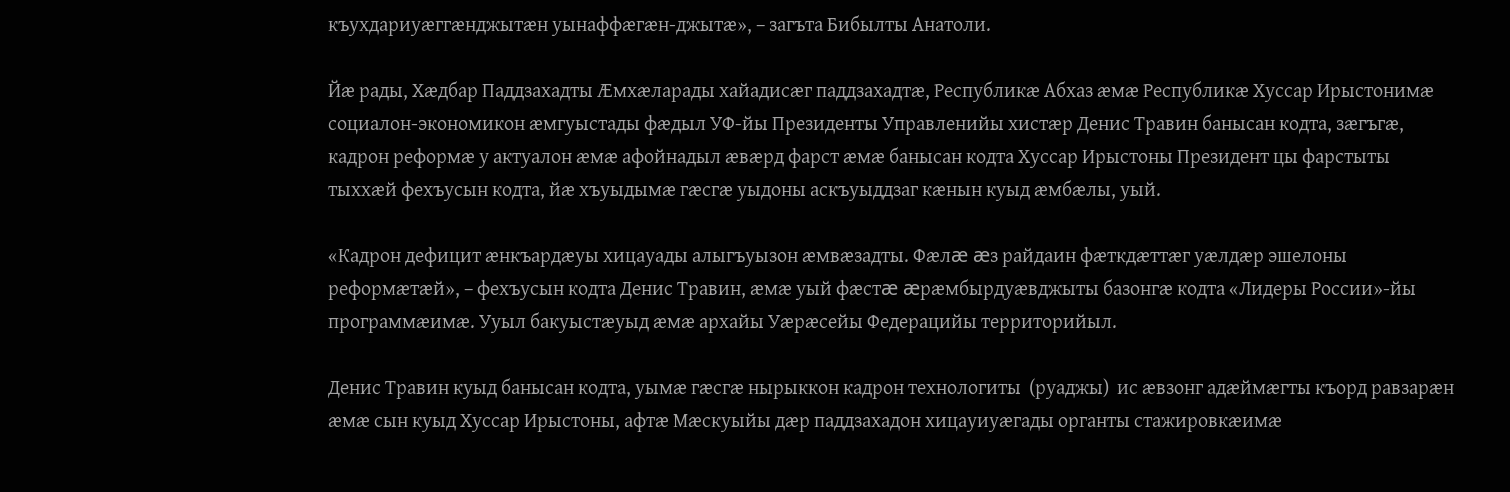къухдариуæггæнджытæн уынаффæгæн-джытæ», – загъта Бибылты Анатоли.

Йæ рады, Хæдбар Паддзахадты Æмхæларады хайадисæг паддзахадтæ, Республикæ Абхаз æмæ Республикæ Хуссар Ирыстонимæ социалон-экономикон æмгуыстады фæдыл УФ-йы Президенты Управленийы хистæр Денис Травин банысан кодта, зæгъгæ, кадрон реформæ у актуалон æмæ афойнадыл æвæрд фарст æмæ банысан кодта Хуссар Ирыстоны Президент цы фарстыты тыххæй фехъусын кодта, йæ хъуыдымæ гæсгæ уыдоны аскъуыддзаг кæнын куыд æмбæлы, уый.

«Кадрон дефицит æнкъардæуы хицауады алыгъуызон æмвæзадты. Фæлæ æз райдаин фæткдæттæг уæлдæр эшелоны реформæтæй», – фехъусын кодта Денис Травин, æмæ уый фæстæ æрæмбырдуæвджыты базонгæ кодта «Лидеры России»-йы программæимæ. Ууыл бакуыстæуыд æмæ архайы Уæрæсейы Федерацийы территорийыл.

Денис Травин куыд банысан кодта, уымæ гæсгæ нырыккон кадрон технологиты  (руаджы)  ис æвзонг адæймæгты къорд равзарæн æмæ сын куыд Хуссар Ирыстоны, афтæ Мæскуыйы дæр паддзахадон хицауиуæгады органты стажировкæимæ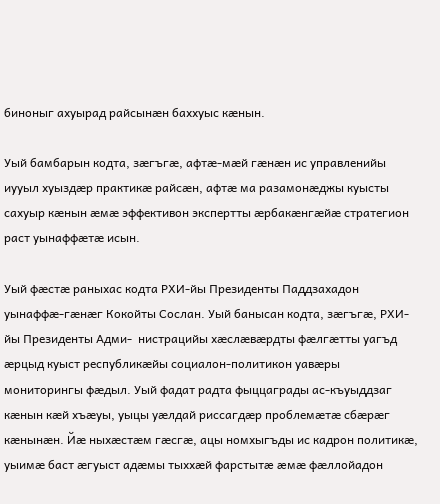биноныг ахуырад райсынæн баххуыс кæнын.

Уый бамбарын кодта, зæгъгæ, афтæ-мæй гæнæн ис управленийы иууыл хуыздæр практикæ райсæн, афтæ ма разамонæджы куысты сахуыр кæнын æмæ эффективон экспертты æрбакæнгæйæ стратегион раст уынаффæтæ исын.

Уый фæстæ раныхас кодта РХИ-йы Президенты Паддзахадон уынаффæ-гæнæг Кокойты Сослан. Уый банысан кодта, зæгъгæ, РХИ-йы Президенты Адми-  нистрацийы хæслæвæрдты фæлгæтты уагъд æрцыд куыст республикæйы социалон-политикон уавæры мониторингы фæдыл. Уый фадат радта фыццаграды ас-къуыддзаг кæнын кæй хъæуы, уыцы уæлдай риссагдæр проблемæтæ сбæрæг кæнынæн. Йæ ныхæстæм гæсгæ, ацы номхыгъды ис кадрон политикæ,  уыимæ баст æгуыст адæмы тыххæй фарстытæ æмæ фæллойадон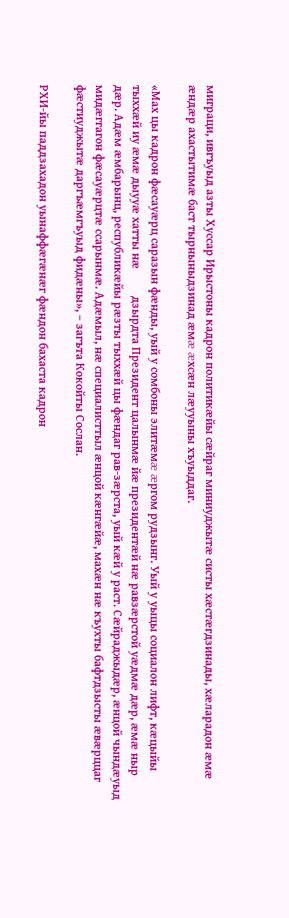миграци, ивгъуыд азты Хуссар Ирыстоны кадрон политикæйы сæйраг миниуджытæ систы хæстæгдзинады, хæларадон æмæ æндæр ахастытимæ баст тырныныдзинад æмæ æхсæн лæууыны хъуыддаг.

«Мах цы кадрон фæсауæрц саразын фæнды, уый у сомбоны элитæмæ æргом рудзынг. Уый у уыцы социалон лифт, кæцыйы тыххæй иу æмæ дыууæ хатты нæ         дзырдта Президент цалынмæ йæ президентæй нæ равзæрстой уæдмæ дæр, æмæ ныр дæр. Адæм æмбарынц, республикæйы рæзты тыххæй цы фæндаг рав-зæрста, уый кæй у раст. Сæйраджыдæр, æнцой чындæуыд мидæггагон фæсауæрцтæ ссарынмæ. Адæмыл, нæ специалисттыл æнцой кæнгæйæ, махæн нæ къухты бафтдзысты æвæрццаг фæстиуджытæ даргъæмгъуыд фидæны», – загъта Кокойты Сослан.

РХИ-йы паддзахадон уынаффæгæнæг фæндон бахаста кадрон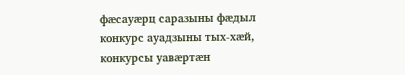фæсауæрц саразыны фæдыл конкурс ауадзыны тых-хæй, конкурсы уавæртæн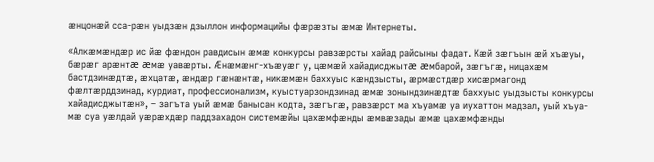æнцонæй сса-рæн уыдзæн дзыллон информацийы фæрæзты æмæ Интернеты.

«Алкæмæндæр ис йæ фæндон равдисын æмæ конкурсы равзæрсты хайад райсыны фадат. Кæй зæгъын æй хъæуы, бæрæг арæнтæ æмæ уавæрты. Æнæмæнг-хъæуæг у, цæмæй хайадисджытæ æмбарой, зæгъгæ, ницахæм бастдзинæдтæ, æхцатæ, æндæр гæнæнтæ, никæмæн баххуыс кæндзысты, æрмæстдæр хисæрмагонд фæлтæрддзинад, курдиат, профессионализм, куыстуарзондзинад æмæ зонындзинæдтæ баххуыс уыдзысты конкурсы хайадисджытæн», – загъта уый æмæ банысан кодта, зæгъгæ, равзæрст ма хъуамæ уа иухаттон мадзал, уый хъуа-мæ суа уæлдай уæрæхдæр паддзахадон системæйы цахæмфæнды æмвæзады æмæ цахæмфæнды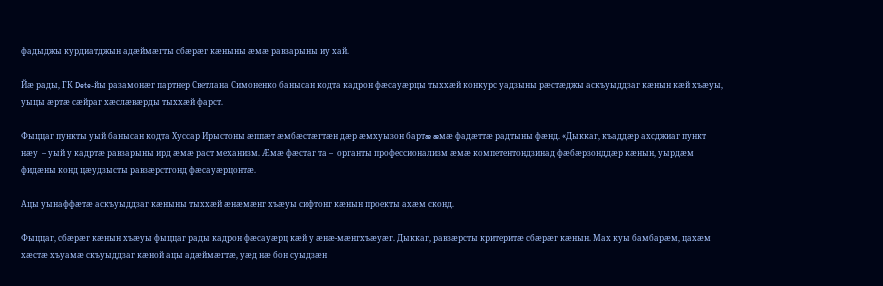фадыджы курдиатджын адæймæгты сбæрæг кæныны æмæ равзарыны иу хай.

Йæ рады, ГК Dete-йы разамонæг партнер Светлана Симоненко банысан кодта кадрон фæсауæрцы тыххæй конкурс уадзыны рæстæджы аскъуыддзаг кæнын кæй хъæуы, уыцы æртæ сæйраг хæслæвæрды тыххæй фарст.

Фыццаг пункты уый банысан кодта Хуссар Ирыстоны æппæт æмбæстæгтæн дæр æмхуызон бартæ æмæ фадæттæ радтыны фæнд. «Дыккаг, къаддæр ахсджиаг пункт нæу  – уый у кадртæ равзарыны ирд æмæ раст механизм. Æмæ фæстаг та –  органты профессионализм æмæ компетентондзинад фæбæрзонддæр кæнын, уырдæм фидæны конд цæудзысты равзæрстгонд фæсауæрцонтæ.

Ацы уынаффæтæ аскъуыддзаг кæныны тыххæй æнæмæнг хъæуы сифтонг кæнын проекты ахæм сконд.

Фыццаг, сбæрæг кæнын хъæуы фыццаг рады кадрон фæсауæрц кæй у æнæ-мæнгхъæуæг. Дыккаг, равзæрсты критеритæ сбæрæг кæнын. Мах куы бамбарæм, цахæм хæстæ хъуамæ скъуыддзаг кæной ацы адæймæгтæ, уæд нæ бон суыдзæн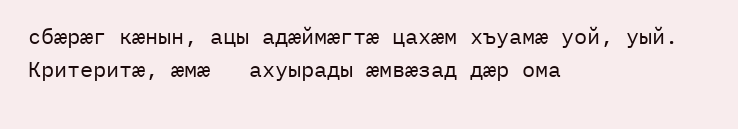сбæрæг кæнын, ацы адæймæгтæ цахæм хъуамæ уой, уый. Критеритæ, æмæ   ахуырады æмвæзад дæр ома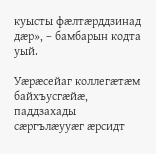куысты фæлтæрддзинад дæр», – бамбарын кодта уый.

Уæрæсейаг коллегæтæм байхъусгæйæ, паддзахады сæргълæууæг æрсидт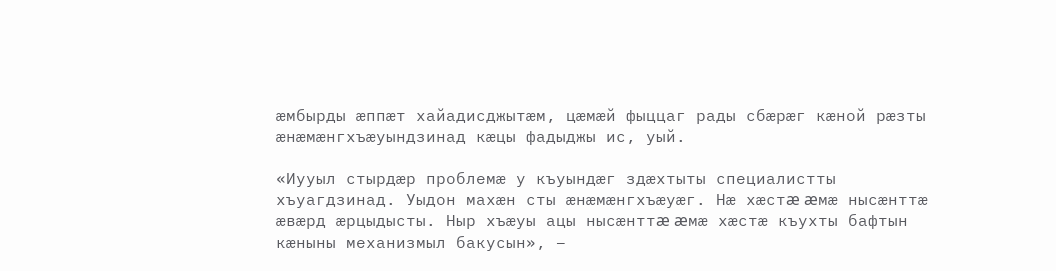æмбырды æппæт хайадисджытæм, цæмæй фыццаг рады сбæрæг кæной рæзты æнæмæнгхъæуындзинад кæцы фадыджы ис, уый.

«Иууыл стырдæр проблемæ у къуындæг здæхтыты специалистты хъуагдзинад. Уыдон махæн сты æнæмæнгхъæуæг. Нæ хæстæ æмæ нысæнттæ æвæрд æрцыдысты. Ныр хъæуы ацы нысæнттæ æмæ хæстæ къухты бафтын кæныны механизмыл бакусын», –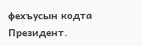фехъусын кодта Президент.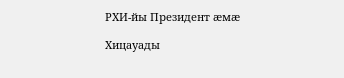РХИ-йы Президент æмæ

Хицауады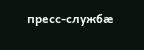пресс-службæ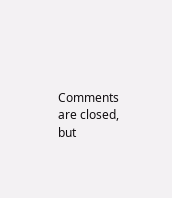Comments are closed, but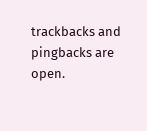trackbacks and pingbacks are open.